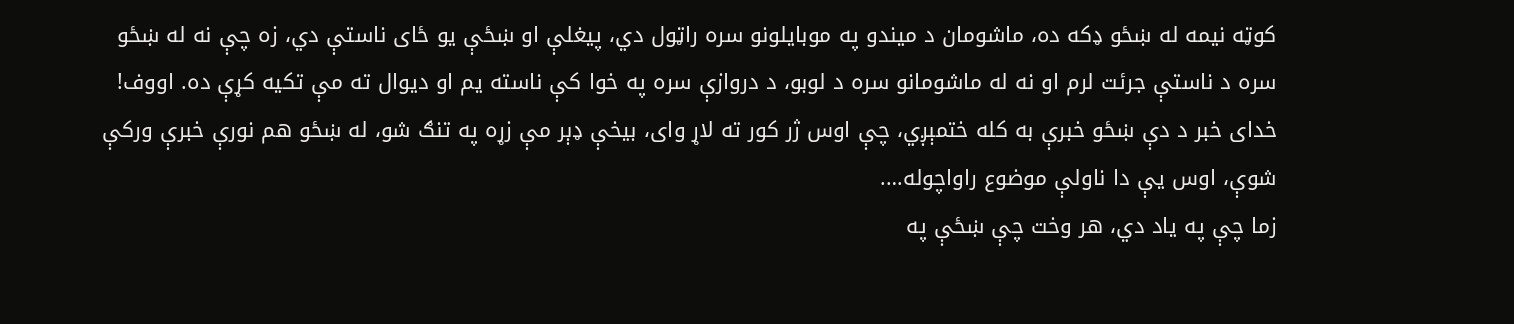کوټه نیمه له ښځو ډکه ده، ماشومان د میندو په موبایلونو سره راټول دي، پیغلې او ښځې یو ځای ناستې دي، زه چې نه له ښځو سره د ناستې جرئت لرم او نه له ماشومانو سره د لوبو، د دروازې سره په خوا کې ناسته يم او ديوال ته مې تکيه کړې ده. اووف! خدای خبر د دې ښځو خبرې به کله ختمېږي، چې اوس ژر کور ته لاړ وای، بيخې ډېر مې زړه په تنګ شو، له ښځو هم نورې خبرې ورکې شوې، اوس يې دا ناولې موضوع راواچوله….
زما چې په ياد دي، هر وخت چې ښځې په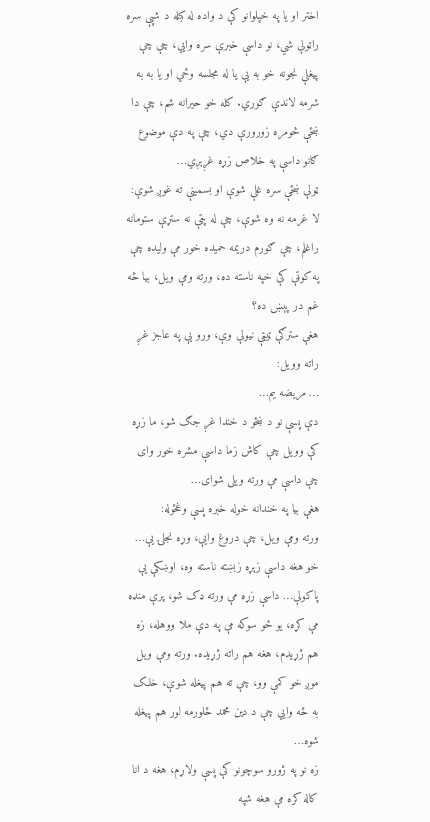اختر او يا په خپلوانو کې د واده له کبله د شپې سره راټولې شي، نو داسې خبرې سره وايي، چې چې پيغلې نجونه خو به يې یا له مجلسه وځي او یا به به شرمه لاندې ګوري. کله خو حيرانه شم، چې دا ښځې څومره زورورې دي، چې په دې موضوع ګانو داسې په خلاص زړه غږېږي…
ټولې ښځې سره غلې شوې او بسمينې ته غوږ شوې:
لا غرمه نه وه شوې، چې له پټې نه ستړې ستومانه راغلم، چې ګورم دريمه حمیده خور مې ولیده چې په کوټې کې خپه ناسته ده، ورته ومې ويل، بیا څه غم در پېښ ده؟
هغې سترګې ټيټې نیولې وې، ورو يې په عاجز غږ راته وويل:
… مریضه یم…
دې پسې نو د ښځو د خندا غږ جګ شو، ما زړه کې وویل چې کاش زما داسې مشره خور وای چې داسې مې ورته ویلی شوای…
هغې بيا په خندانه خوله خبره پسې وغځوله:
ورته ومې ويل، چې دروغ وايې، وړه نجلۍ يې… خو هغه داسې زېړه زبښته ناسته وه، اوښکې يې پاکولې… داسې زړه مې ورته ډک شو، پرې منډه مې کړه، يو څو سوکه مې په دې ملا ووهله، زه هم ژړيدم، هغه هم راته ژړيده. ورته ومې ويل موږ خو کمې وو، چې ته هم پيغله شوې، خلک به څه وايي چې د دين محمد څلورمه لور هم پيغله شوه…
زه نو په ژورو سوچونو کې پسې ولاړم، هغه د انا کاله کره مې هغه شپه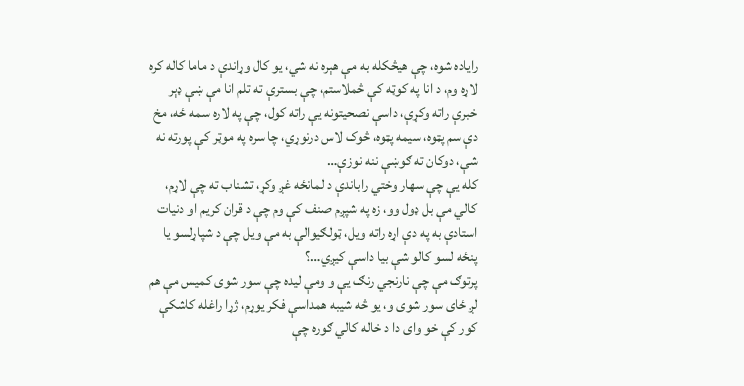راياده شوه، چې هيڅکله به مې هېره نه شي، يو کال وړاندې د ماما کاله کره لاړه وم، د انا په کوټه کې څملاستم، چې بسترې ته تلم انا مې ښې ډېر خبرې راته وکړې، داسې نصحيتونه يې راته کول، چې په لاره سمه ځه، مخ دې سم پټوه، سيمه پټوه، څوک لاس درنوړي، چا سره په موټر کې پورته نه شې، دوکان ته ګوښې ننه نوزې…
کله يې چې سهار وختي راباندې د لمانځه غږ وکړ، تشناب ته چې لاړم، کالي مې بل ډول وو، زه په شپږم صنف کې وم چې د قران کریم او دنیات استادې به په دې اړه راته ویل، ټولګيوالې به مې ویل چې د شپاړلسو یا پنځه لسو کالو شې بيا داسې کیږي…؟
پرتوګ مې چې نارنجي رنګ یې و ومې لیده چې سور شوی کمیس مې هم لږ ځای سور شوی و، یو څه شیبه همداسې فکر یوړم، ژړا راغله کاشکې کور کې خو وای دا د خاله کالي ګوره چې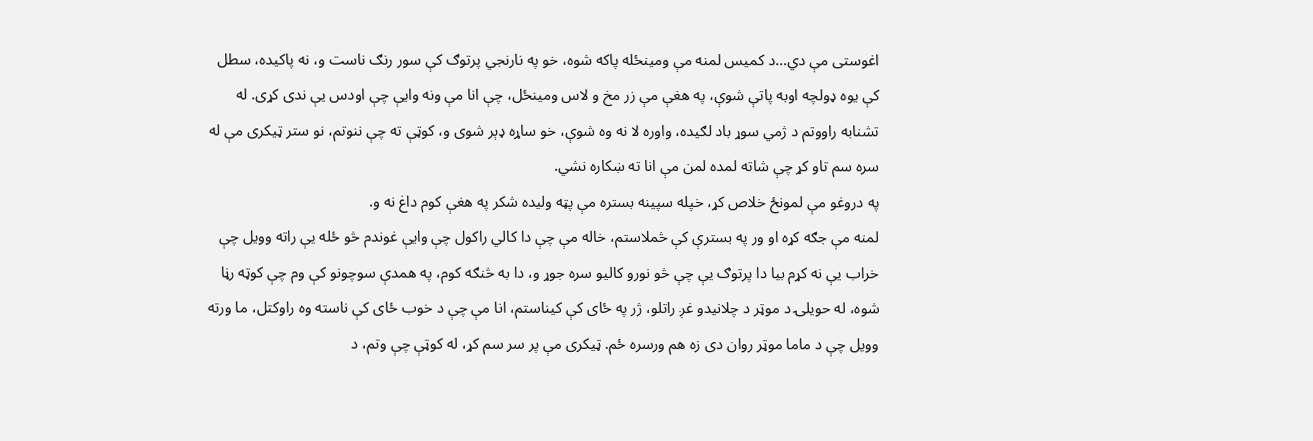اغوستی مې دي…د کمیس لمنه مې ومینځله پاکه شوه، خو په نارنجي پرتوګ کې سور رنګ ناست و، نه پاکیده، سطل کې یوه ډولچه اوبه پاتې شوې، په هغې مې زر مخ و لاس ومینځل، چې انا مې ونه وایې چې اودس یې ندی کړی. له تشنابه راووتم د ژمي سوړ باد لګیده، واوره لا نه وه شوې، خو ساړه ډېر شوی و، کوټې ته چې ننوتم، نو ستر ټيکری مې له سره سم تاو کړ چې شاته لمده لمن مې انا ته ښکاره نشي.
په دروغو مې لمونځ خلاص کړ، خپله سپینه بستره مې پټه ولیده شکر په هغې کوم داغ نه و.
لمنه مې جګه کړه او ور په بسترې کې څملاستم، خاله مې چې دا کالي راکول چې وایې غوندم څو ځله يې راته وویل چې خراب یې نه کړم بیا دا پرتوګ یې چې څو نورو کالیو سره جوړ و، دا به څنګه کوم، په همدې سوچونو کې وم چې کوټه رڼا شوه، له حویلۍ د موټر د چلانیدو غږ راتلو، ژر په ځای کې کیناستم، انا مې چې د خوب ځای کې ناسته وه راوکتل، ما ورته وویل چې د ماما موټر روان دی زه هم ورسره ځم. ټيکری مې پر سر سم کړ، له کوټې چې وتم، د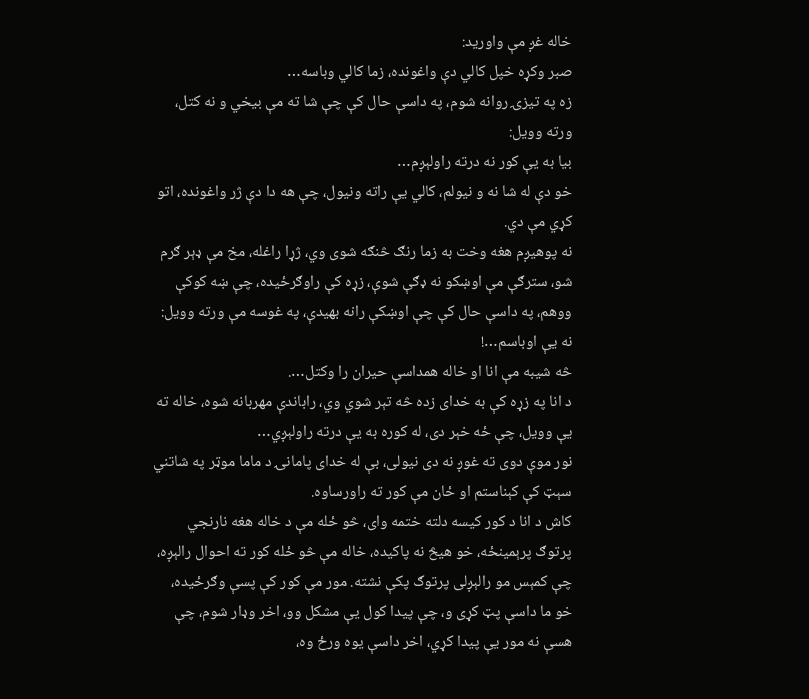خاله غږ مې واوريد:
صبر وکړه خپل کالي دې واغونده، زما کالي وباسه…
زه په تيزۍ روانه شوم، په داسې حال کې چې شا ته مې بيخي و نه کتل، ورته وويل:
بیا به یې کور نه درته راولېږم…
خو دې له شا نه و نيولم، کالي يې راته ونيول، چې هه دا دې ژر واغونده، اتو کړي مې دي.
نه پوهیږم هغه وخت به زما رنګ څنګه شوی وي، ژړا راغله، مخ مې ډېر ګرم شو، سترګې مې اوښکو نه ډګې شوې، زړه کې راوګرځيده، چې ښه کوکې ووهم، په داسې حال کې چې اوښکې رانه بهيدې، په غوسه مې ورته وويل:
نه یې اوباسم…!
څه شیبه مې انا او خاله همداسې حیران را وکتل….
د انا په زړه کې به خدای زده څه تېر شوي وي، راباندې مهربانه شوه، خاله ته یې وویل، چې ځه خېر دی، له کوره به يې درته راولېږي…
نور موې دوی ته غوږ نه دی نيولی، بې له خدای پامانۍ د ماما موټر په شاتني سېټ کې کېناستم او ځان مې کور ته راورساوه.
کاش د انا د کور کیسه دلته ختمه وای، څو ځله مې د خاله هغه نارنجي پرتوګ پرېمینځه، خو هيڅ نه پاکيده، خاله مې څو ځله کور ته احوال رالېږه، چې کمېس مو رالېږلی پرتوګ پکې نشته. مور مې کور کې پسې وګرځيده، خو ما داسې پټ کړی و، چې پيدا کول يې مشکل وو، اخر وډار شوم، چې هسې نه مور يې پيدا کړي، اخر داسې يوه ورځ وه،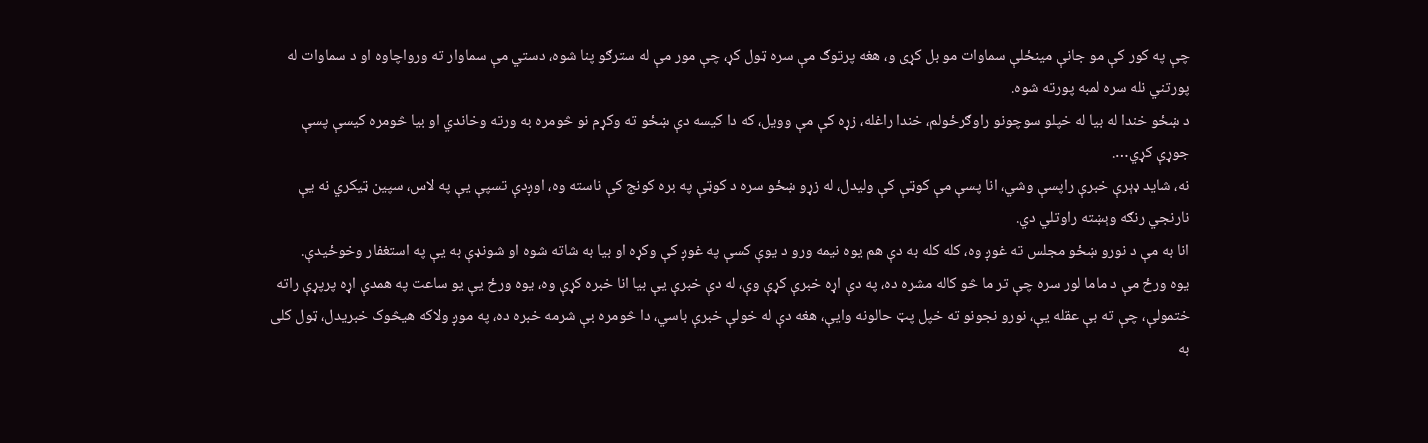چې په کور کې مو جانې مينځلې سماوات مو بل کړی و، هغه پرتوګ مې سره ټول کړ، چې مور مې له سترګو پنا شوه، دستي مې سماوار ته ورواچاوه او د سماوات له پورتني نله سره لمبه پورته شوه.
د ښځو خندا له بيا له خپلو سوچونو راوګرځولم، خندا راغله، زړه کې مې وويل، که دا کیسه دې ښځو ته وکړم نو څومره به ورته وخاندي او بيا څومره کيسې پسې جوړې کړي….
نه، شاید ډېرې خبرې راپسې وشي، انا پسې مې کوټې کې ولیدل، له زړو ښځو سره د کوټې په بره کونج کې ناسته وه، اوږدې تسپې یې په لاس، سپین ټیکري نه یې نارنجي رنګه وېښته راوتلي دي.
انا به مې د نورو ښځو مجلس ته غوږ وه، کله کله به دې هم يوه نيمه ورو د يوې کسې په غوږ کې وکړه او بيا به شاته شوه او شونډې به يې په استغفار وخوځيدې.
یوه ورځ مې د ماما لور سره چې تر ما څو کاله مشره ده، په دې اړه خبرې کړې وې، له دې خبرې يې بيا انا خبره کړې وه، يوه ورځ يې يو ساعت په همدې اړه پرپړې راته ختمولې، چې ته بې عقله يې، نورو نجونو ته خپل پټ حالونه وايې، هغه دې له خولې خبرې باسي، دا څومره بې شرمه خبره ده، په موږ ولاکه هيڅوک خبريدل، ټول کلی به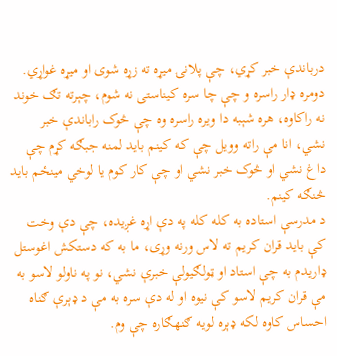درباندې خبر کړي، چې پلانۍ ميړه ته زړه شوی او ميړه غواړي.
دومره ډار راسره و چې چا سره کیناستی نه شوم، چېرته تګ خوند نه راکاوه، هره شېبه دا ویره راسره وه چې څوک راباندې خبر نشي، انا مې راته وويل چې که کینم باید لمنه جبګه کړم چې داغ نشي او څوک خبر نشي او چې کار کوم یا لوخي مینځم باید څنګه کینم.
د مدرسې استاده به کله کله په دې اړه غږیده، چې دې وخت کې باید قران کریم ته لاس ورنه وړی، ما به که دستکش اغوستل ډاریدم به چې استاد او ټولګیولې خبرې نشي، نو په ناولو لاسو به مې قران کریم لاسو کې نیوه او له دې سره به مې د ډېرې ګناه احساس کاوه لکه ډېره لويه ګنهګاره چې وم.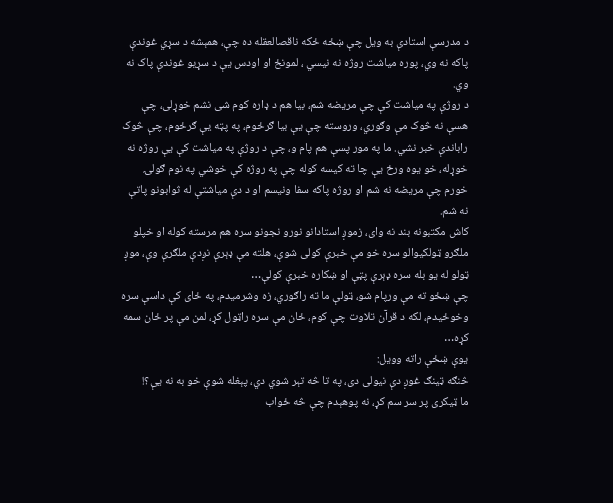د مدرسې استادې به ویل چې ښځه ځکه ناقصالعقله ده چې، همېشه د سړي غوندې پاکه نه وي، پوره میاشت روژه نه نیسي ، لمونځ او اودس یې د سړیو غوندې پاک نه وي.
د روژې په مياشت کې چې مريضه شم، بيا هم د ډاره کوم شی نشم خوړلی، چې هسې نه څوک مې وګوري، وروسته چې يې بيا ګرځوم، په پټه يې ګرځوم، چې څوک راباندې خبر نشي. ما په مور پسې هم پام و، چې د روژې په مياشت کې يې روژه نه خوړله، خو يوه ورځ يې چا ته کيسه کوله چې په روژه کې خوشي په نوم ګولۍ خورم چې مريضه نه شم او روژه پاکه سفا ونيسم او د دې مياشتې له ثوابونو پاتې نه شم.
کاش مکتبونه بند نه وای، زموږ استادانو نورو نجونو سره هم مرسته کوله او خپلو ملګرو ټولکیوالو سره خو مې خبرې کولی شوې، هلته مې ډېرې نږدې ملګرې وې، موږ ټولو له يو بله سره ډېرې پټې او ښکاره خبرې کولې…
چې ښځو ته مې ورپام شو، ټولې ما ته راګوري، زه وشرميدم، په ځای کې داسې سره وخوځيدم، لکه د قرآن تلاوت چې کوم، ځان مې سره راټول کړ، لمن مې پر ځان سمه کړه…
يوې ښځې راته وويل:
څنګه ټينګ غوږ دې نيولی دی، په تا څه تېر شوي دي، پېغله شوې خو به نه يې؟!
ما ټيکری پر سر سم کړ، نه پوهېدم چې څه ځواب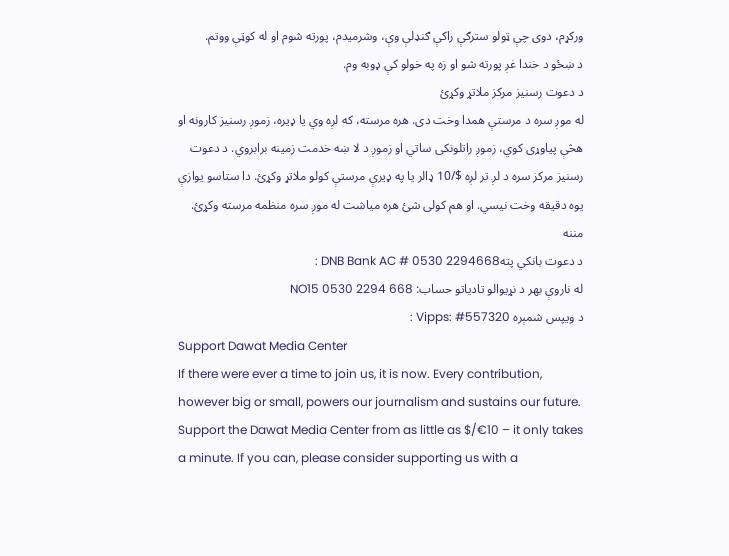ورکړم، دوی چې ټولو سترګې راکې ګنډلې وې، وشرميدم، پورته شوم او له کوټې ووتم.
د ښځو د خندا غږ پورته شو او زه په خولو کې ډوبه وم.
د دعوت رسنیز مرکز ملاتړ وکړئ
له موږ سره د مرستې همدا وخت دی. هره مرسته، که لږه وي یا ډیره، زموږ رسنیز کارونه او هڅې پیاوړی کوي، زموږ راتلونکی ساتي او زموږ د لا ښه خدمت زمینه برابروي. د دعوت رسنیز مرکز سره د لږ تر لږه $/10 ډالر یا په ډیرې مرستې کولو ملاتړ وکړئ. دا ستاسو یوازې یوه دقیقه وخت نیسي. او هم کولی شئ هره میاشت له موږ سره منظمه مرسته وکړئ. مننه
د دعوت بانکي پتهDNB Bank AC # 0530 2294668 :
له ناروې بهر د نړیوالو تادیاتو حساب: NO15 0530 2294 668
د ویپس شمېره Vipps: #557320 :
Support Dawat Media Center
If there were ever a time to join us, it is now. Every contribution, however big or small, powers our journalism and sustains our future. Support the Dawat Media Center from as little as $/€10 – it only takes a minute. If you can, please consider supporting us with a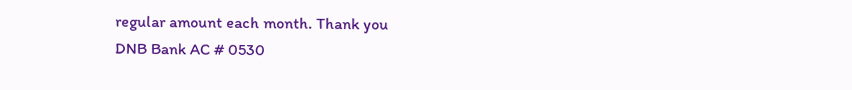regular amount each month. Thank you
DNB Bank AC # 0530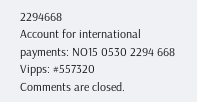2294668
Account for international payments: NO15 0530 2294 668
Vipps: #557320
Comments are closed.